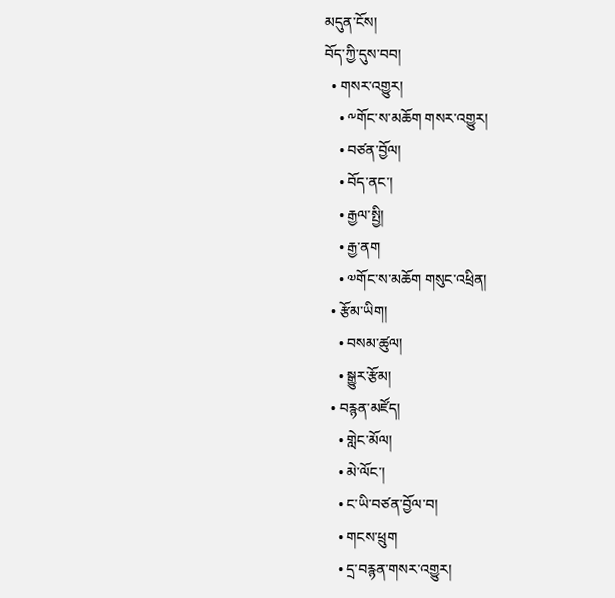མདུན་ངོས།
བོད་ཀྱི་དུས་བབ།
  • གསར་འགྱུར།
    • ༸གོང་ས་མཆོག གསར་འགྱུར།
    • བཙན་བྱོལ།
    • བོད་ནང་།
    • རྒྱལ་སྤྱི།
    • རྒྱ་ནག
    • ༧གོང་ས་མཆོག གསུང་འཕྲིན།
  • རྩོམ་ཡིག།
    • བསམ་ཚུལ།
    • སྒྱུར་རྩོམ།
  • བརྙན་མཛོད།
    • གླེང་མོལ།
    • མེ་ལོང་།
    • ང་ཡི་བཙན་བྱོལ་བ།
    • གངས་ཕྲུག
    • དྲ་བརྙན་གསར་འགྱུར།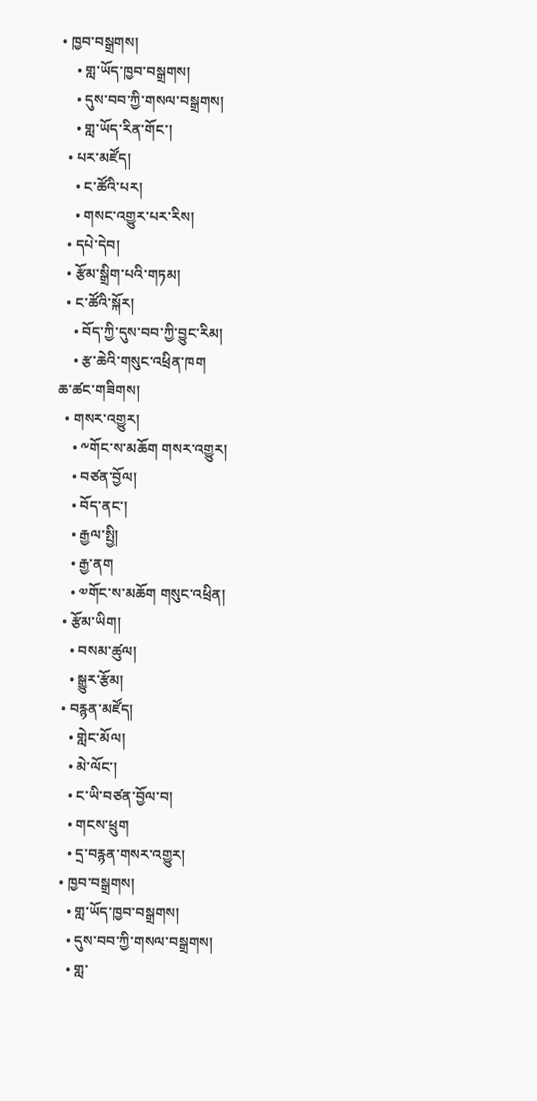• ཁྱབ་བསྒྲགས།
    • གླ་ཡོད་ཁྱབ་བསྒྲགས།
    • དུས་བབ་ཀྱི་གསལ་བསྒྲགས།
    • གླ་ཡོད་རིན་གོང་།
  • པར་མཛོད།
    • ང་ཚོའི་པར།
    • གསང་འགྱུར་པར་རིས།
  • དཔེ་དེབ།
  • རྩོམ་སྒྲིག་པའི་གཏམ།
  • ང་ཚོའི་སྐོར།
    • བོད་ཀྱི་དུས་བབ་ཀྱི་བྱུང་རིམ།
    • རྩ་ཆེའི་གསུང་འཕྲིན་ཁག
ཆ་ཚང་གཟིགས།
  • གསར་འགྱུར།
    • ༸གོང་ས་མཆོག གསར་འགྱུར།
    • བཙན་བྱོལ།
    • བོད་ནང་།
    • རྒྱལ་སྤྱི།
    • རྒྱ་ནག
    • ༧གོང་ས་མཆོག གསུང་འཕྲིན།
  • རྩོམ་ཡིག།
    • བསམ་ཚུལ།
    • སྒྱུར་རྩོམ།
  • བརྙན་མཛོད།
    • གླེང་མོལ།
    • མེ་ལོང་།
    • ང་ཡི་བཙན་བྱོལ་བ།
    • གངས་ཕྲུག
    • དྲ་བརྙན་གསར་འགྱུར།
  • ཁྱབ་བསྒྲགས།
    • གླ་ཡོད་ཁྱབ་བསྒྲགས།
    • དུས་བབ་ཀྱི་གསལ་བསྒྲགས།
    • གླ་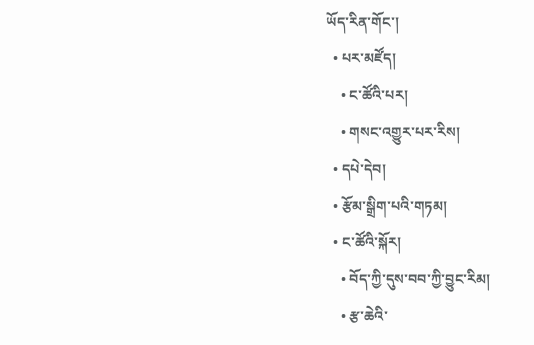ཡོད་རིན་གོང་།
  • པར་མཛོད།
    • ང་ཚོའི་པར།
    • གསང་འགྱུར་པར་རིས།
  • དཔེ་དེབ།
  • རྩོམ་སྒྲིག་པའི་གཏམ།
  • ང་ཚོའི་སྐོར།
    • བོད་ཀྱི་དུས་བབ་ཀྱི་བྱུང་རིམ།
    • རྩ་ཆེའི་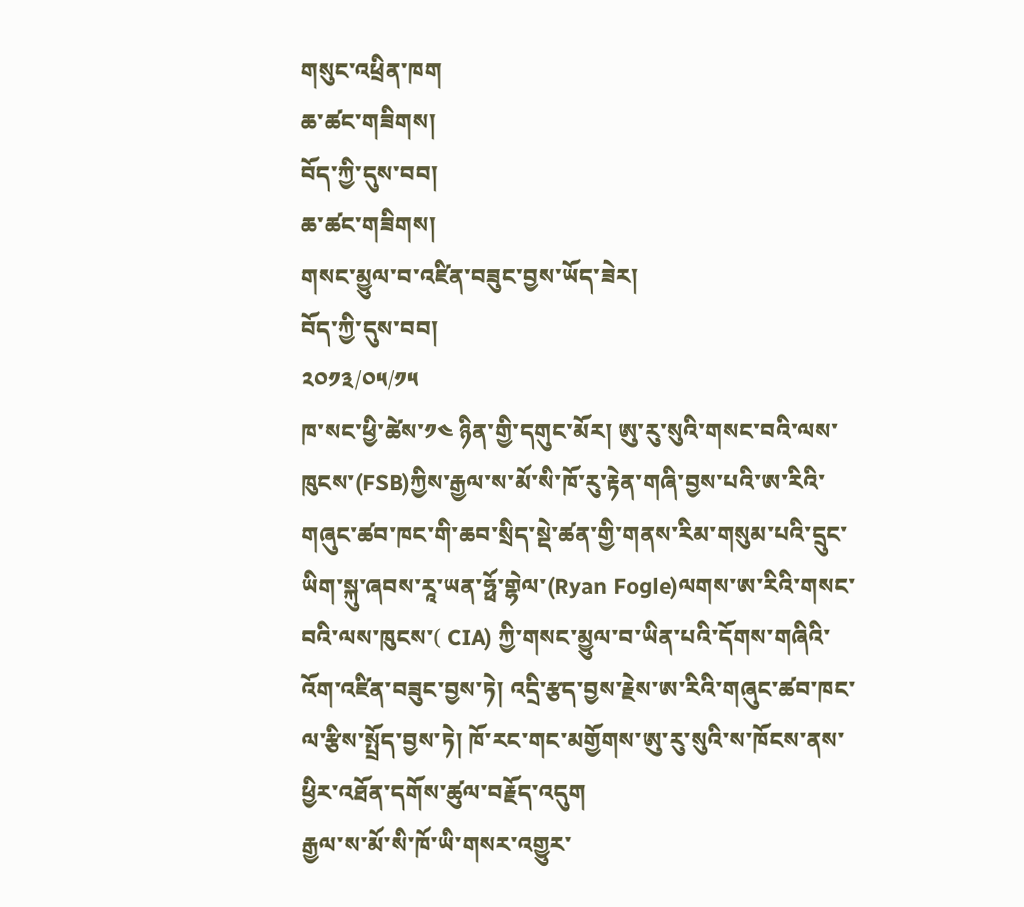གསུང་འཕྲིན་ཁག
ཆ་ཚང་གཟིགས།
བོད་ཀྱི་དུས་བབ།
ཆ་ཚང་གཟིགས།
གསང་མྱུལ་བ་འཛིན་བཟུང་བྱས་ཡོད་ཟེར།
བོད་ཀྱི་དུས་བབ།
༢༠༡༣/༠༥/༡༥
ཁ་སང་ཕྱི་ཚེས་༡༤ ཉིན་གྱི་དགུང་མོར། ཨུ་རུ་སུའི་གསང་བའི་ལས་ཁུངས་(FSB)ཀྱིས་རྒྱལ་ས་མོ་སི་ཁོ་རུ་རྟེན་གཞི་བྱས་པའི་ཨ་རིའི་གཞུང་ཚབ་ཁང་གི་ཆབ་སྲིད་སྡེ་ཚན་གྱི་གནས་རིམ་གསུམ་པའི་དྲུང་ཡིག་སྐུ་ཞབས་རཱ་ཡན་ཧྥོ་གྷེལ་(Ryan Fogle)ལགས་ཨ་རིའི་གསང་བའི་ལས་ཁུངས་( CIA) ཀྱི་གསང་མྱུལ་བ་ཡིན་པའི་དོགས་གཞིའི་འོག་འཛིན་བཟུང་བྱས་ཏེ། འདྲི་རྩད་བྱས་རྗེས་ཨ་རིའི་གཞུང་ཚབ་ཁང་ལ་རྩིས་སྤྲོད་བྱས་ཏེ། ཁོ་རང་གང་མགྱོགས་ཨུ་རུ་སུའི་ས་ཁོངས་ནས་ཕྱིར་འཐོན་དགོས་ཚུལ་བརྗོད་འདུག
རྒྱལ་ས་མོ་སི་ཁོ་ཡི་གསར་འགྱུར་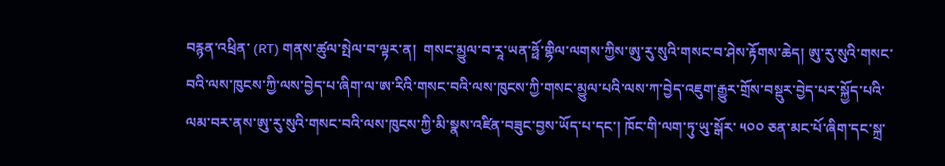བརྙན་འཕྲིན་ (RT) གནས་ཚུལ་སྤེལ་བ་ལྟར་ན།  གསང་མྱུལ་བ་རཱ་ཡན་ཧྥོ་གྷིལ་ལགས་ཀྱིས་ཨུ་རུ་སུའི་གསང་བ་ཤེས་རྟོགས་ཆེད། ཨུ་རུ་སུའི་གསང་བའི་ལས་ཁུངས་ཀྱི་ལས་བྱེད་པ་ཞིག་ལ་ཨ་རིའི་གསང་བའི་ལས་ཁུངས་ཀྱི་གསང་མྱུལ་པའི་ལས་ཀ་བྱེད་འཇུག་རྒྱུར་གྲོས་བསྡུར་བྱེད་པར་སྐྱོད་པའི་ལམ་བར་ནས་ཨུ་རུ་སུའི་གསང་བའི་ལས་ཁུངས་ཀྱི་མི་སྣས་འཛིན་བཟུང་བྱས་ཡོད་པ་དང་། ཁོང་གི་ལག་ཏུ་ཡུ་སྒོར་ ༥༠༠ ཅན་མང་པོ་ཞིག་དང་སྐྲ་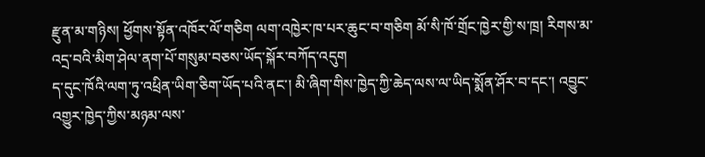རྫུན་མ་གཉིས། ཕྱོགས་སྟོན་འཁོར་ལོ་གཅིག ལག་འཁྱེར་ཁ་པར་ཆུང་བ་གཅིག མོ་སི་ཁོ་གྲོང་ཁྱེར་གྱི་ས་ཁྲ། རིགས་མ་འདྲ་བའི་མིག་ཤེལ་ནག་པོ་གསུམ་བཅས་ཡོད་སྐོར་བཀོད་འདུག
ད་དུང་ཁོའི་ལག་ཏུ་འཕྲིན་ཡིག་ཅིག་ཡོད་པའི་ནང་། མི་ཞིག་གིས་ཁྱེད་ཀྱི་ཆེད་ལས་ལ་ཡིད་སྨོན་ཤོར་བ་དང་། འབྱུང་འགྱུར་ཁྱེད་ཀྱིས་མཉམ་ལས་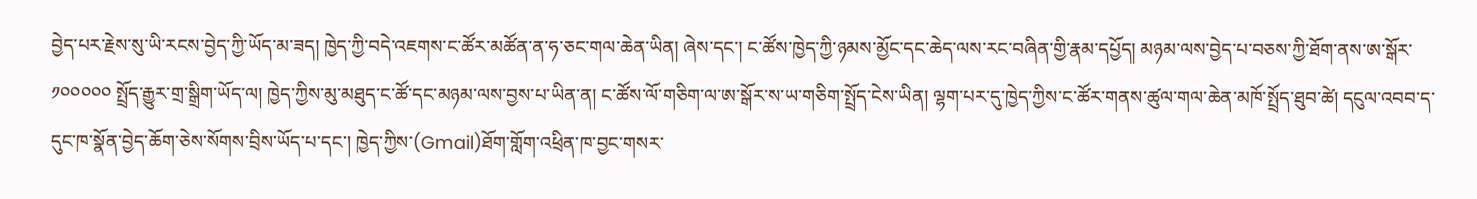བྱེད་པར་རྗེས་སུ་ཡི་རངས་བྱེད་ཀྱི་ཡོད་མ་ཟད། ཁྱེད་ཀྱི་བདེ་འཇགས་ང་ཚོར་མཚོན་ན་ཧ་ཅང་གལ་ཆེན་ཡིན། ཞེས་དང་། ང་ཚོས་ཁྱེད་ཀྱི་ཉམས་མྱོང་དང་ཆེད་ལས་རང་བཞིན་གྱི་རྣམ་དཔྱོད། མཉམ་ལས་བྱེད་པ་བཅས་ཀྱི་ཐོག་ནས་ཨ་སྒོར་ ༡༠༠༠༠༠ སྤྲོད་རྒྱུར་གྲ་སྒྲིག་ཡོད་ལ། ཁྱེད་ཀྱིས་མུ་མཐུད་ང་ཚོ་དང་མཉམ་ལས་བྱས་པ་ཡིན་ན། ང་ཚོས་ལོ་གཅིག་ལ་ཨ་སྒོར་ས་ཡ་གཅིག་སྤྲོད་ངེས་ཡིན། ལྷག་པར་དུ་ཁྱེད་ཀྱིས་ང་ཚོར་གནས་ཚུལ་གལ་ཆེན་མཁོ་སྤྲོད་ཐུབ་ཚེ། དངུལ་འབབ་ད་དུང་ཁ་སྣོན་བྱེད་ཆོག་ཅེས་སོགས་བྲིས་ཡོད་པ་དང་། ཁྱེད་ཀྱིས་(Gmail)ཐོག་གློག་འཕྲིན་ཁ་བྱང་གསར་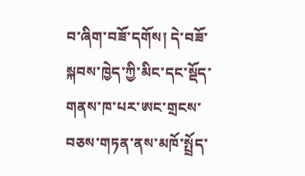བ་ཞིག་བཟོ་དགོས། དེ་བཟོ་སྐབས་ཁྱེད་ཀྱི་མིང་དང་སྡོད་གནས་ཁ་པར་ཨང་གྲངས་བཅས་གཏན་ནས་མཁོ་སྤྲོད་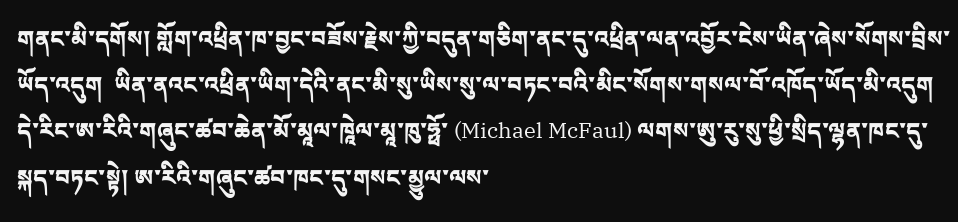གནང་མི་དགོས། གློག་འཕྲིན་ཁ་བྱང་བཟོས་རྗེས་ཀྱི་བདུན་གཅིག་ནང་དུ་འཕྲིན་ལན་འབྱོར་ངེས་ཡིན་ཞེས་སོགས་བྲིས་ཡོད་འདུག  ཡིན་ནའང་འཕྲིན་ཡིག་དེའི་ནང་མི་སུ་ཡིས་སུ་ལ་བཏང་བའི་མིང་སོགས་གསལ་བོ་འཁོད་ཡོད་མི་འདུག
དེ་རིང་ཨ་རིའི་གཞུང་ཚབ་ཆེན་མོ་མཱལ་ཁཱེལ་མཱ་ཁུ་ཧྥོ་ (Michael McFaul) ལགས་ཨུ་རུ་སུ་ཕྱི་སྲིད་ལྷན་ཁང་དུ་སྐད་བཏང་སྟེ། ཨ་རིའི་གཞུང་ཚབ་ཁང་དུ་གསང་མྱུལ་ལས་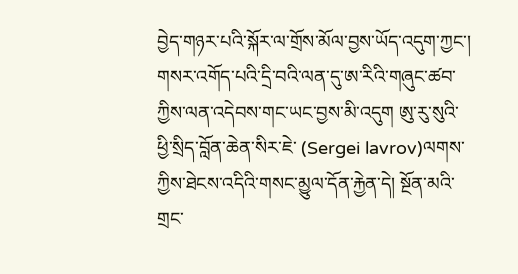བྱེད་གཉར་པའི་སྐོར་ལ་གྲོས་མོལ་བྱས་ཡོད་འདུག་ཀྱང་། གསར་འགོད་པའི་དྲི་བའི་ལན་དུ་ཨ་རིའི་གཞུང་ཚབ་ཀྱིས་ལན་འདེབས་གང་ཡང་བྱས་མི་འདུག ཨུ་རུ་སུའི་ཕྱི་སྲིད་བློན་ཆེན་སིར་ཇེ་ (Sergei lavrov)ལགས་ཀྱིས་ཐེངས་འདིའི་གསང་མྱུལ་དོན་རྐྱེན་དེ། སྔོན་མའི་གྲང་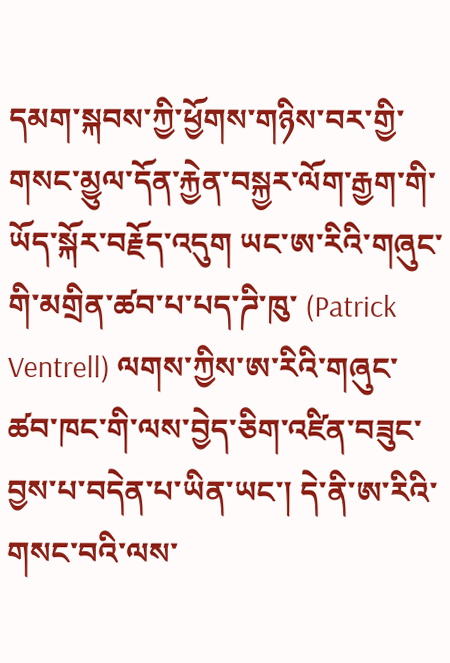དམག་སྐབས་ཀྱི་ཕྱོགས་གཉིས་བར་གྱི་གསང་མྱུལ་དོན་རྐྱེན་བསྐྱར་ལོག་རྒྱག་གི་ཡོད་སྐོར་བརྗོད་འདུག ཡང་ཨ་རིའི་གཞུང་གི་མགྲིན་ཚབ་པ་པད་ཌི་ཁུ་ (Patrick Ventrell) ལགས་ཀྱིས་ཨ་རིའི་གཞུང་ཚབ་ཁང་གི་ལས་བྱེད་ཅིག་འཛིན་བཟུང་བྱས་པ་བདེན་པ་ཡིན་ཡང་། དེ་ནི་ཨ་རིའི་གསང་བའི་ལས་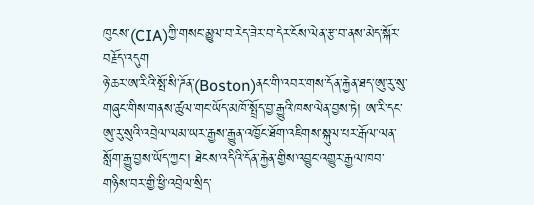ཁུངས་(CIA)ཀྱི་གསང་མྱུལ་བ་རེད་ཟེར་བ་དེར་ངོས་ལེན་རྩ་བ་ནས་མེད་སྐོར་བརྗོད་འདུག
ཉེ་ཆར་ཨ་རིའི་སྤོ་སི་ཌོན་(Boston)ནང་གི་འབར་གས་དོན་རྐྱེན་ཐད་ཨུ་རུ་སུ་གཞུང་གིས་གནས་ཚུལ་གང་ཡོད་མཁོ་སྤྲོད་བྱ་རྒྱུའི་ཁས་ལེན་བྱས་ཏེ། ཨ་རི་དང་ཨུ་རུ་སུའི་འབྲེལ་ལམ་ཡར་རྒྱས་རྒྱུན་འཁྱོང་ཐོག་འཇིགས་སྐུལ་པར་རྒོལ་ལན་སློག་རྒྱུ་བྱས་ཡོད་ཀྱང་། ཐེངས་འདིའི་དོན་རྐྱེན་གྱིས་འབྱུང་འགྱུར་རྒྱལ་ཁབ་གཉིས་བར་གྱི་ཕྱི་འབྲེལ་སྲིད་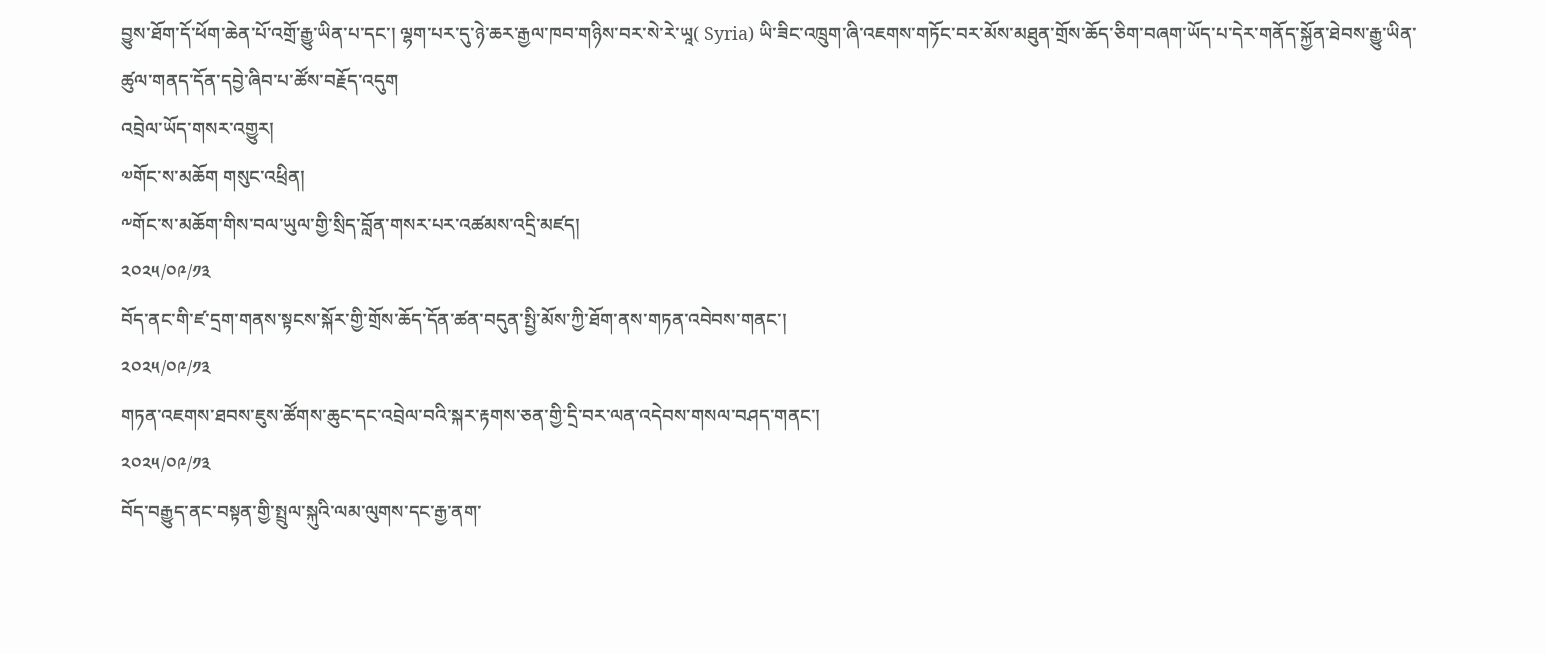བྱུས་ཐོག་དོ་ཕོག་ཆེན་པོ་འགྲོ་རྒྱུ་ཡིན་པ་དང་། ལྷག་པར་དུ་ཉེ་ཆར་རྒྱལ་ཁབ་གཉིས་བར་སེ་རེ་ཡཱ( Syria) ཡི་ཟིང་འཁྲུག་ཞི་འཇགས་གཏོང་བར་མོས་མཐུན་གྲོས་ཆོད་ཅིག་བཞག་ཡོད་པ་དེར་གནོད་སྐྱོན་ཐེབས་རྒྱུ་ཡིན་ཚུལ་གནད་དོན་དབྱེ་ཞིབ་པ་ཚོས་བརྗོད་འདུག
འབྲེལ་ཡོད་གསར་འགྱུར།
༧གོང་ས་མཆོག གསུང་འཕྲིན།
༸གོང་ས་མཆོག་གིས་བལ་ཡུལ་གྱི་སྲིད་བློན་གསར་པར་འཚམས་འདྲི་མཛད།
༢༠༢༥/༠༩/༡༣
བོད་ནང་གི་ཛ་དྲག་གནས་སྟངས་སྐོར་གྱི་གྲོས་ཆོད་དོན་ཚན་བདུན་སྤྱི་མོས་ཀྱི་ཐོག་ནས་གཏན་འབེབས་གནང་།
༢༠༢༥/༠༩/༡༣
གཏན་འཇགས་ཐབས་ཇུས་ཚོགས་ཆུང་དང་འབྲེལ་བའི་སྐར་རྟགས་ཅན་གྱི་དྲི་བར་ལན་འདེབས་གསལ་བཤད་གནང་།
༢༠༢༥/༠༩/༡༣
བོད་བརྒྱུད་ནང་བསྟན་གྱི་སྤྲུལ་སྐུའི་ལམ་ལུགས་དང་རྒྱ་ནག་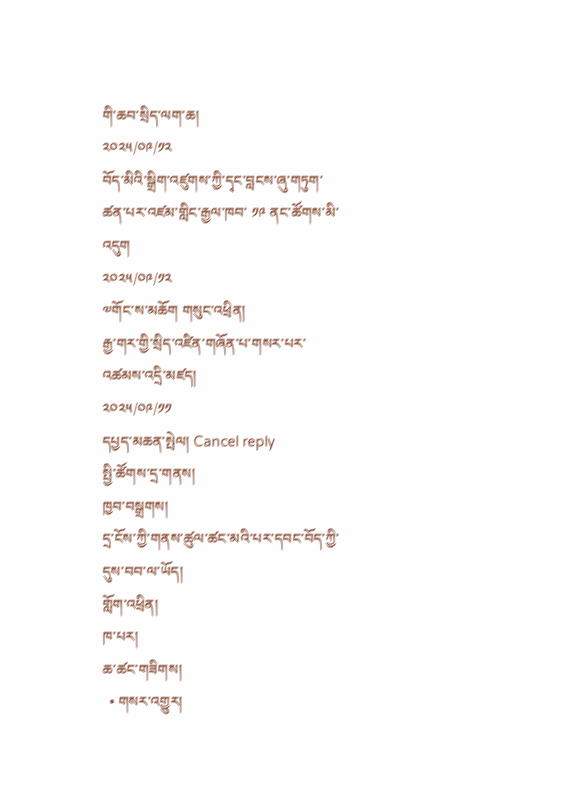གི་ཆབ་སྲིད་ལག་ཆ།
༢༠༢༥/༠༩/༡༢
བོད་མིའི་སྒྲིག་འཛུགས་ཀྱི་དྭང་བླངས་ཞུ་གཏུག་ཚན་པར་འཛམ་གླིང་རྒྱལ་ཁབ་ ༡༩ ནང་ཚོགས་མི་འདུག
༢༠༢༥/༠༩/༡༢
༧གོང་ས་མཆོག གསུང་འཕྲིན།
རྒྱ་གར་གྱི་སྲིད་འཛིན་གཞོན་པ་གསར་པར་འཚམས་འདྲི་མཛད།
༢༠༢༥/༠༩/༡༡
དཔྱད་མཆན་སྤེལ། Cancel reply
སྤྱི་ཚོགས་དྲ་གནས།
ཁྱབ་བསྒྲགས།
དྲ་ངོས་ཀྱི་གནས་ཚུལ་ཚང་མའི་པར་དབང་བོད་ཀྱི་དུས་བབ་ལ་ཡོད།
གློག་འཕྲིན།
ཁ་པར།
ཆ་ཚང་གཟིགས།
  • གསར་འགྱུར།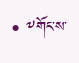• ༸གོང་ས་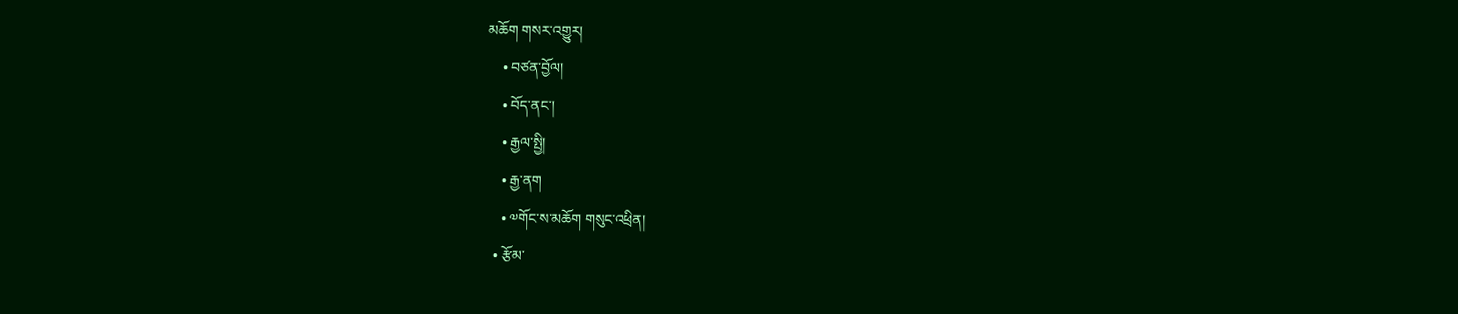མཆོག གསར་འགྱུར།
    • བཙན་བྱོལ།
    • བོད་ནང་།
    • རྒྱལ་སྤྱི།
    • རྒྱ་ནག
    • ༧གོང་ས་མཆོག གསུང་འཕྲིན།
  • རྩོམ་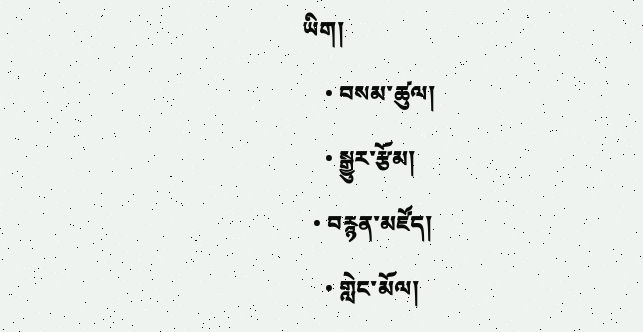ཡིག།
    • བསམ་ཚུལ།
    • སྒྱུར་རྩོམ།
  • བརྙན་མཛོད།
    • གླེང་མོལ།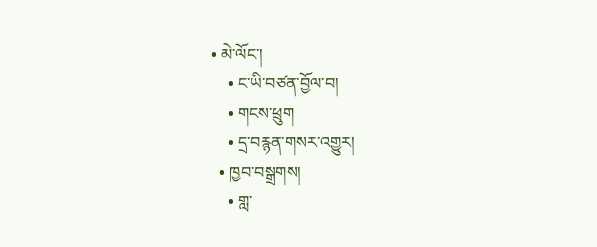• མེ་ལོང་།
    • ང་ཡི་བཙན་བྱོལ་བ།
    • གངས་ཕྲུག
    • དྲ་བརྙན་གསར་འགྱུར།
  • ཁྱབ་བསྒྲགས།
    • གླ་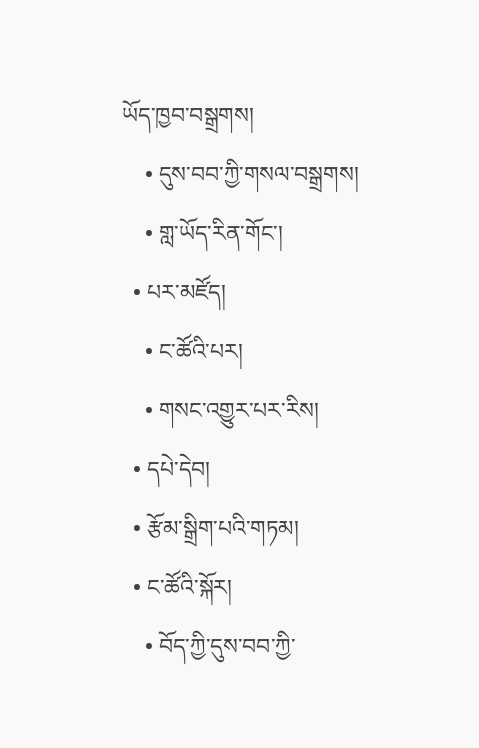ཡོད་ཁྱབ་བསྒྲགས།
    • དུས་བབ་ཀྱི་གསལ་བསྒྲགས།
    • གླ་ཡོད་རིན་གོང་།
  • པར་མཛོད།
    • ང་ཚོའི་པར།
    • གསང་འགྱུར་པར་རིས།
  • དཔེ་དེབ།
  • རྩོམ་སྒྲིག་པའི་གཏམ།
  • ང་ཚོའི་སྐོར།
    • བོད་ཀྱི་དུས་བབ་ཀྱི་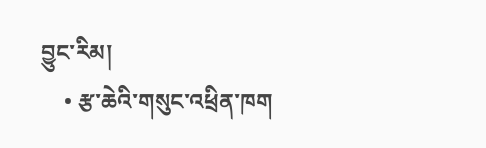བྱུང་རིམ།
    • རྩ་ཆེའི་གསུང་འཕྲིན་ཁག